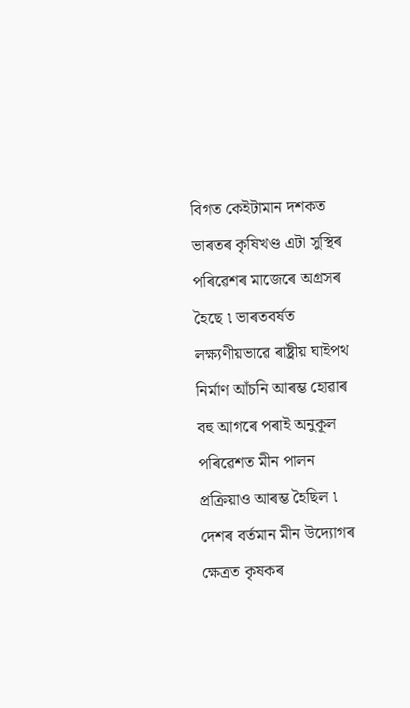বিগত কেইটামান দশকত ভাৰতৰ কৃষিখণ্ড এটা সুস্থিৰ পৰিৱেশৰ মাজেৰে অগ্ৰসৰ হৈছে ৷ ভাৰতবৰ্ষত লক্ষ্যণীয়ভাৱে ৰাষ্ট্ৰীয় ঘাইপথ নিৰ্মাণ আঁচনি আৰম্ভ হোৱাৰ বহু আগৰে পৰাই অনুকূল পৰিৱেশত মীন পালন প্ৰক্ৰিয়াও আৰম্ভ হৈছিল ৷ দেশৰ বৰ্তমান মীন উদ্যোগৰ ক্ষেত্ৰত কৃষকৰ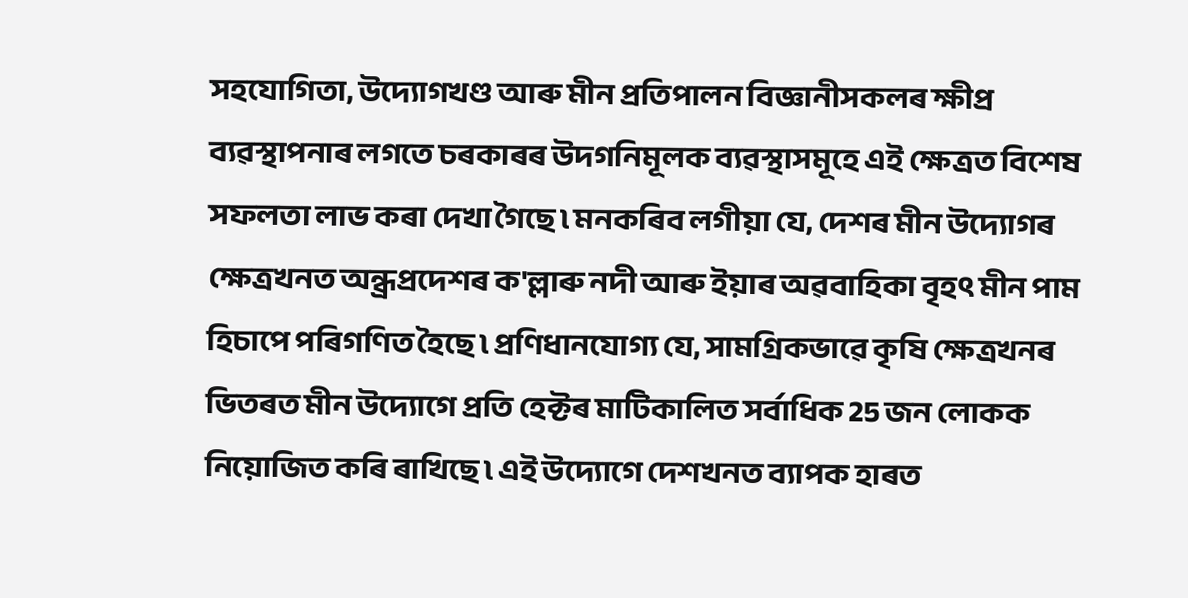সহযোগিতা, উদ্যোগখণ্ড আৰু মীন প্ৰতিপালন বিজ্ঞানীসকলৰ ক্ষীপ্ৰ ব্যৱস্থাপনাৰ লগতে চৰকাৰৰ উদগনিমূলক ব্যৱস্থাসমূহে এই ক্ষেত্ৰত বিশেষ সফলতা লাভ কৰা দেখা গৈছে ৷ মনকৰিব লগীয়া যে, দেশৰ মীন উদ্যোগৰ ক্ষেত্ৰখনত অন্ধ্ৰপ্ৰদেশৰ ক'ল্লাৰু নদী আৰু ইয়াৰ অৱবাহিকা বৃহৎ মীন পাম হিচাপে পৰিগণিত হৈছে ৷ প্ৰণিধানযোগ্য যে, সামগ্ৰিকভাৱে কৃষি ক্ষেত্ৰখনৰ ভিতৰত মীন উদ্যোগে প্ৰতি হেক্টৰ মাটিকালিত সৰ্বাধিক 25 জন লোকক নিয়োজিত কৰি ৰাখিছে ৷ এই উদ্যোগে দেশখনত ব্যাপক হাৰত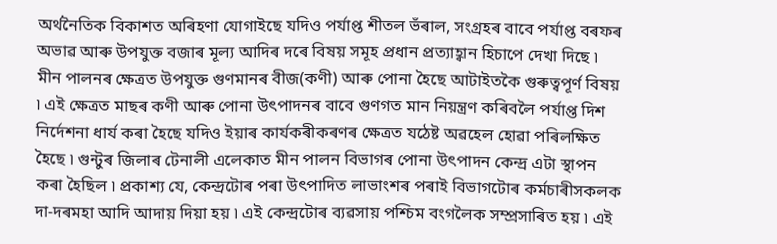অৰ্থনৈতিক বিকাশত অৰিহণা যোগাইছে যদিও পৰ্যাপ্ত শীতল ভঁৰাল, সংগ্ৰহৰ বাবে পৰ্যাপ্ত বৰফৰ অভাৱ আৰু উপযুক্ত বজাৰ মূল্য আদিৰ দৰে বিষয় সমূহ প্ৰধান প্ৰত্যাহ্বান হিচাপে দেখা দিছে ৷
মীন পালনৰ ক্ষেত্ৰত উপযুক্ত গুণমানৰ বীজ(কণী) আৰু পোনা হৈছে আটাইতকৈ গুৰুত্বপূৰ্ণ বিষয় ৷ এই ক্ষেত্ৰত মাছৰ কণী আৰু পোনা উৎপাদনৰ বাবে গুণগত মান নিয়ন্ত্ৰণ কৰিবলৈ পৰ্যাপ্ত দিশ নিৰ্দেশনা ধাৰ্য কৰা হৈছে যদিও ইয়াৰ কাৰ্যকৰীকৰণৰ ক্ষেত্ৰত যঠেষ্ট অৱহেল হোৱা পৰিলক্ষিত হৈছে ৷ গুন্টুৰ জিলাৰ টেনালী এলেকাত মীন পালন বিভাগৰ পোনা উৎপাদন কেন্দ্ৰ এটা স্থাপন কৰা হৈছিল ৷ প্ৰকাশ্য যে, কেন্দ্ৰটোৰ পৰা উৎপাদিত লাভাংশৰ পৰাই বিভাগটোৰ কৰ্মচাৰীসকলক দা-দৰমহা আদি আদায় দিয়া হয় ৷ এই কেন্দ্ৰটোৰ ব্যৱসায় পশ্চিম বংগলৈক সম্প্ৰসাৰিত হয় ৷ এই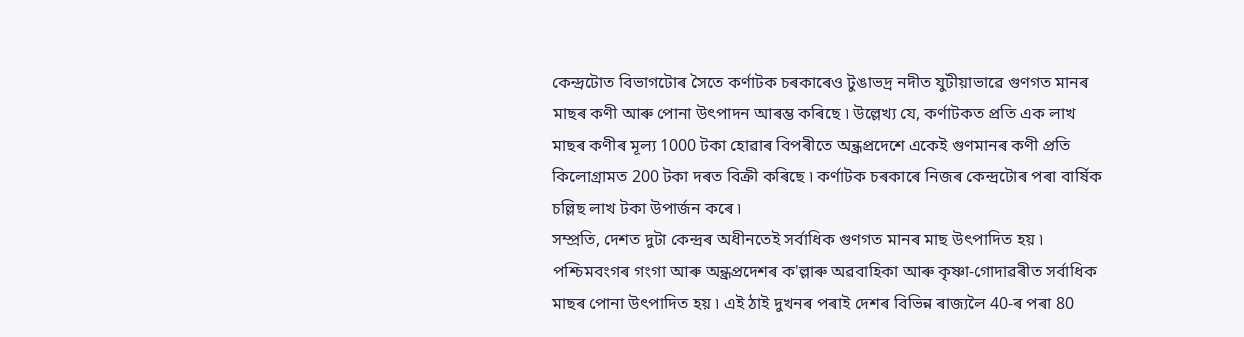কেন্দ্ৰটোত বিভাগটোৰ সৈতে কৰ্ণাটক চৰকাৰেও টুঙাভদ্ৰ নদীত যুটীয়াভাৱে গুণগত মানৰ মাছৰ কণী আৰু পোনা উৎপাদন আৰম্ভ কৰিছে ৷ উল্লেখ্য যে, কৰ্ণাটকত প্ৰতি এক লাখ মাছৰ কণীৰ মূল্য 1000 টকা হোৱাৰ বিপৰীতে অন্ধ্ৰপ্ৰদেশে একেই গুণমানৰ কণী প্ৰতি কিলোগ্ৰামত 200 টকা দৰত বিক্ৰী কৰিছে ৷ কৰ্ণাটক চৰকাৰে নিজৰ কেন্দ্ৰটোৰ পৰা বাৰ্ষিক চল্লিছ লাখ টকা উপাৰ্জন কৰে ৷
সম্প্ৰতি, দেশত দুটা কেন্দ্ৰৰ অধীনতেই সৰ্বাধিক গুণগত মানৰ মাছ উৎপাদিত হয় ৷ পশ্চিমবংগৰ গংগা আৰু অন্ধ্ৰপ্ৰদেশৰ ক'ল্লাৰু অৱবাহিকা আৰু কৃষ্ণা-গোদাৱৰীত সৰ্বাধিক মাছৰ পোনা উৎপাদিত হয় ৷ এই ঠাই দুখনৰ পৰাই দেশৰ বিভিন্ন ৰাজ্যলৈ 40-ৰ পৰা 80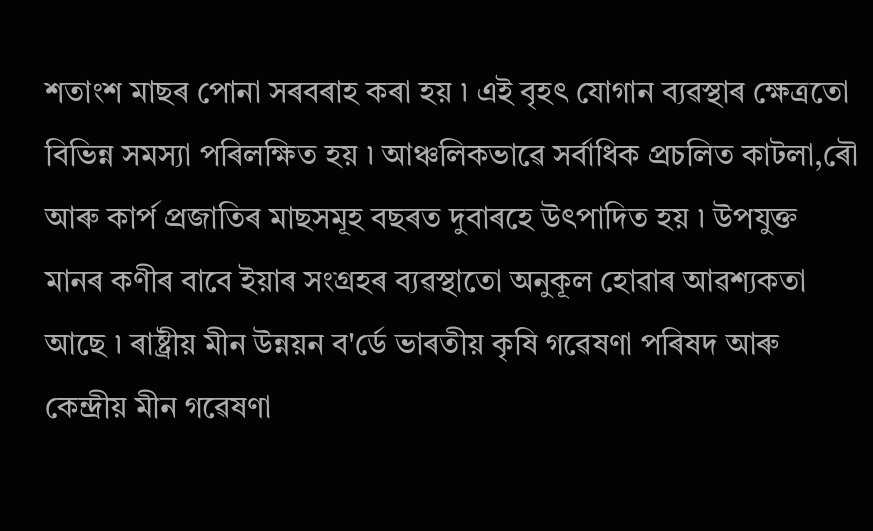শতাংশ মাছৰ পোনা সৰবৰাহ কৰা হয় ৷ এই বৃহৎ যোগান ব্যৱস্থাৰ ক্ষেত্ৰতো বিভিন্ন সমস্যা পৰিলক্ষিত হয় ৷ আঞ্চলিকভাৱে সৰ্বাধিক প্ৰচলিত কাটলা,ৰৌ আৰু কাৰ্প প্ৰজাতিৰ মাছসমূহ বছৰত দুবাৰহে উৎপাদিত হয় ৷ উপযুক্ত মানৰ কণীৰ বাবে ইয়াৰ সংগ্ৰহৰ ব্যৱস্থাতো অনুকূল হোৱাৰ আৱশ্যকতা আছে ৷ ৰাষ্ট্ৰীয় মীন উন্নয়ন ব'ৰ্ডে ভাৰতীয় কৃষি গৱেষণা পৰিষদ আৰু কেন্দ্ৰীয় মীন গৱেষণা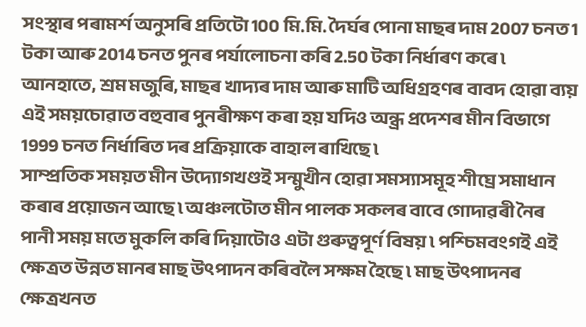সংস্থাৰ পৰামৰ্শ অনুসৰি প্ৰতিটো 100 মি.মি. দৈৰ্ঘৰ পোনা মাছৰ দাম 2007 চনত 1 টকা আৰু 2014 চনত পুনৰ পৰ্যালোচনা কৰি 2.50 টকা নিৰ্ধাৰণ কৰে ৷ আনহাতে, শ্ৰম মজুৰি, মাছৰ খাদ্যৰ দাম আৰু মাটি অধিগ্ৰহণৰ বাবদ হোৱা ব্যয় এই সময়চোৱাত বহুবাৰ পুনৰীক্ষণ কৰা হয় যদিও অন্ধ্ৰ প্ৰদেশৰ মীন বিভাগে 1999 চনত নিৰ্ধাৰিত দৰ প্ৰক্ৰিয়াকে বাহাল ৰাখিছে ৷
সাম্প্ৰতিক সময়ত মীন উদ্যোগখণ্ডই সন্মুখীন হোৱা সমস্যাসমূহ শীঘ্ৰে সমাধান কৰাৰ প্ৰয়োজন আছে ৷ অঞ্চলটোত মীন পালক সকলৰ বাবে গোদাৱৰী নৈৰ পানী সময় মতে মুকলি কৰি দিয়াটোও এটা গুৰুত্বপূৰ্ণ বিষয় ৷ পশ্চিমবংগই এই ক্ষেত্ৰত উন্নত মানৰ মাছ উৎপাদন কৰিবলৈ সক্ষম হৈছে ৷ মাছ উৎপাদনৰ ক্ষেত্ৰখনত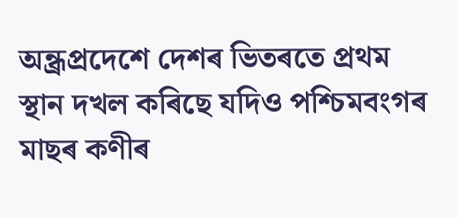অন্ধ্ৰপ্ৰদেশে দেশৰ ভিতৰতে প্ৰথম স্থান দখল কৰিছে যদিও পশ্চিমবংগৰ মাছৰ কণীৰ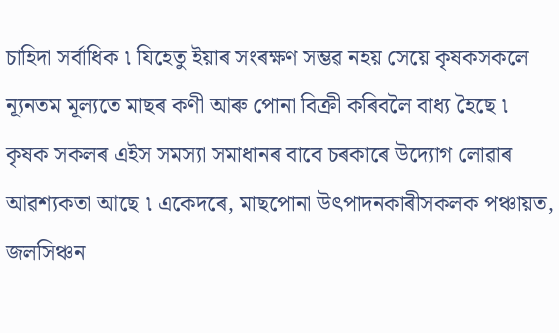চাহিদা সৰ্বাধিক ৷ যিহেতু ইয়াৰ সংৰক্ষণ সম্ভৱ নহয় সেয়ে কৃষকসকলে ন্যূনতম মূল্যতে মাছৰ কণী আৰু পোনা বিক্ৰী কৰিবলৈ বাধ্য হৈছে ৷ কৃষক সকলৰ এইস সমস্যা সমাধানৰ বাবে চৰকাৰে উদ্যোগ লোৱাৰ আৱশ্যকতা আছে ৷ একেদৰে, মাছপোনা উৎপাদনকাৰীসকলক পঞ্চায়ত, জলসিঞ্চন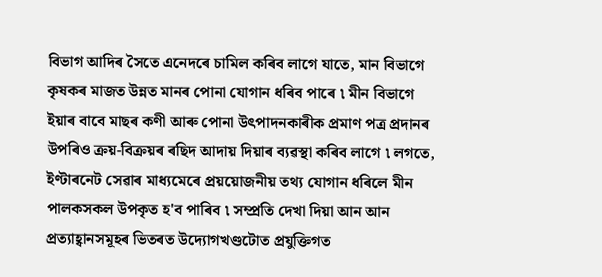বিভাগ আদিৰ সৈতে এনেদৰে চামিল কৰিব লাগে যাতে, মান বিভাগে কৃষকৰ মাজত উন্নত মানৰ পোনা যোগান ধৰিব পাৰে ৷ মীন বিভাগে ইয়াৰ বাবে মাছৰ কণী আৰু পোনা উৎপাদনকাৰীক প্ৰমাণ পত্ৰ প্ৰদানৰ উপৰিও ক্ৰয়-বিক্ৰয়ৰ ৰছিদ আদায় দিয়াৰ ব্যৱস্থা কৰিব লাগে ৷ লগতে, ইণ্টাৰনেট সেৱাৰ মাধ্যমেৰে প্ৰয়য়োজনীয় তথ্য যোগান ধৰিলে মীন পালকসকল উপকৃত হ'ব পাৰিব ৷ সম্প্ৰতি দেখা দিয়া আন আন প্ৰত্যাহ্বানসমূহৰ ভিতৰত উদ্যোগখণ্ডটোত প্ৰযুক্তিগত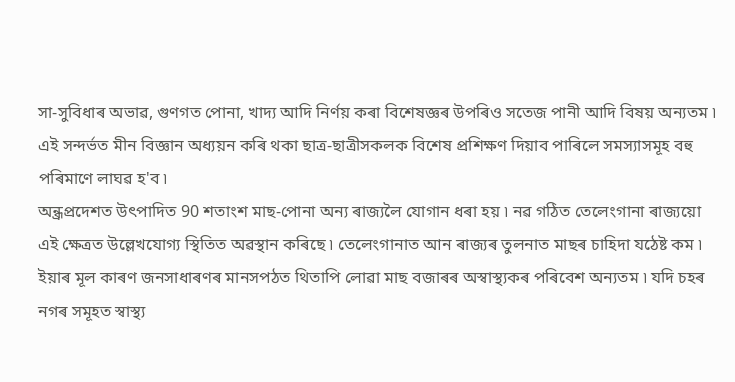সা-সুবিধাৰ অভাৱ, গুণগত পোনা, খাদ্য আদি নিৰ্ণয় কৰা বিশেষজ্ঞৰ উপৰিও সতেজ পানী আদি বিষয় অন্যতম ৷ এই সন্দৰ্ভত মীন বিজ্ঞান অধ্যয়ন কৰি থকা ছাত্ৰ-ছাত্ৰীসকলক বিশেষ প্ৰশিক্ষণ দিয়াব পাৰিলে সমস্যাসমূহ বহু পৰিমাণে লাঘৱ হ'ব ৷
অন্ধ্ৰপ্ৰদেশত উৎপাদিত 90 শতাংশ মাছ-পোনা অন্য ৰাজ্যলৈ যোগান ধৰা হয় ৷ নৱ গঠিত তেলেংগানা ৰাজ্যয়ো এই ক্ষেত্ৰত উল্লেখযোগ্য স্থিতিত অৱস্থান কৰিছে ৷ তেলেংগানাত আন ৰাজ্যৰ তুলনাত মাছৰ চাহিদা যঠেষ্ট কম ৷ ইয়াৰ মূল কাৰণ জনসাধাৰণৰ মানসপঠত থিতাপি লোৱা মাছ বজাৰৰ অস্বাস্থ্যকৰ পৰিবেশ অন্যতম ৷ যদি চহৰ নগৰ সমূহত স্বাস্থ্য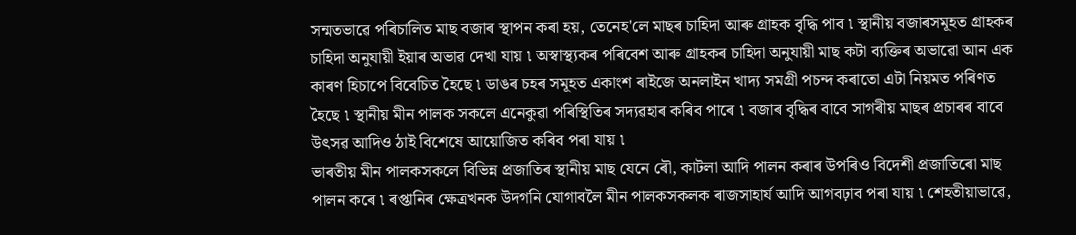সন্মতভাৱে পৰিচালিত মাছ বজাৰ স্থাপন কৰা হয়, তেনেহ'লে মাছৰ চাহিদা আৰু গ্ৰাহক বৃদ্ধি পাব ৷ স্থানীয় বজাৰসমূহত গ্ৰাহকৰ চাহিদা অনুযায়ী ইয়াৰ অভাৱ দেখা যায় ৷ অস্বাস্থ্যকৰ পৰিবেশ আৰু গ্ৰাহকৰ চাহিদা অনুযায়ী মাছ কটা ব্যক্তিৰ অভাৱো আন এক কাৰণ হিচাপে বিবেচিত হৈছে ৷ ডাঙৰ চহৰ সমূহত একাংশ ৰাইজে অনলাইন খাদ্য সমগ্ৰী পচন্দ কৰাতো এটা নিয়মত পৰিণত হৈছে ৷ স্থানীয় মীন পালক সকলে এনেকুৱা পৰিস্থিতিৰ সদ্যৱহাৰ কৰিব পাৰে ৷ বজাৰ বৃদ্ধিৰ বাবে সাগৰীয় মাছৰ প্ৰচাৰৰ বাবে উৎসৱ আদিও ঠাই বিশেষে আয়োজিত কৰিব পৰা যায় ৷
ভাৰতীয় মীন পালকসকলে বিভিন্ন প্ৰজাতিৰ স্থানীয় মাছ যেনে ৰৌ, কাটলা আদি পালন কৰাৰ উপৰিও বিদেশী প্ৰজাতিৰো মাছ পালন কৰে ৷ ৰপ্তানিৰ ক্ষেত্ৰখনক উদগনি যোগাবলৈ মীন পালকসকলক ৰাজসাহাৰ্য আদি আগবঢ়াব পৰা যায় ৷ শেহতীয়াভাৱে,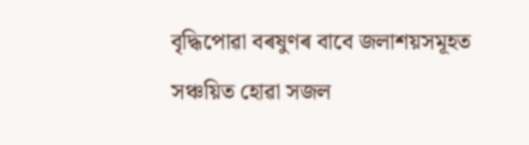বৃদ্ধিপোৱা বৰষুণৰ বাবে জলাশয়সমূহত সঞ্চয়িত হোৱা সজল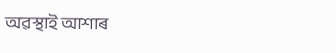অৱস্থাই আশাৰ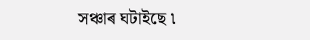সঞ্চাৰ ঘটাইছে ৷